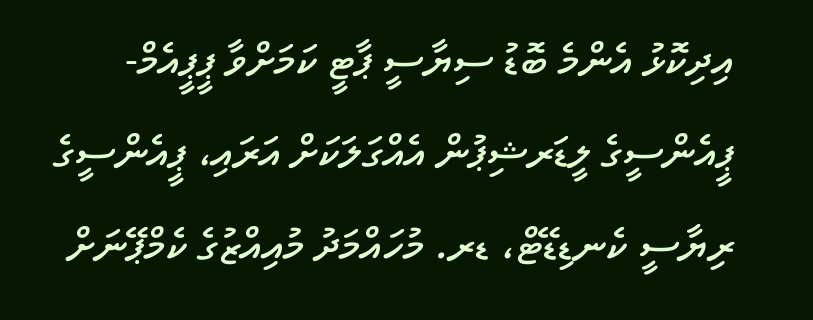އިދިކޮޅު އެންމެ ބޮޑު ސިޔާސީ ޕާޓީ ކަމަށްވާ ޕީޕީއެމް-ޕީއެންސީގެ ލީޑަރޝިޕުން އެއްގަލަކަށް އަރައި، ޕީއެންސީގެ ރިޔާސީ ކެނޑިޑޭޓް، ޑރ. މުހައްމަދު މުއިއްޒުގެ ކެމްޕޭނަށް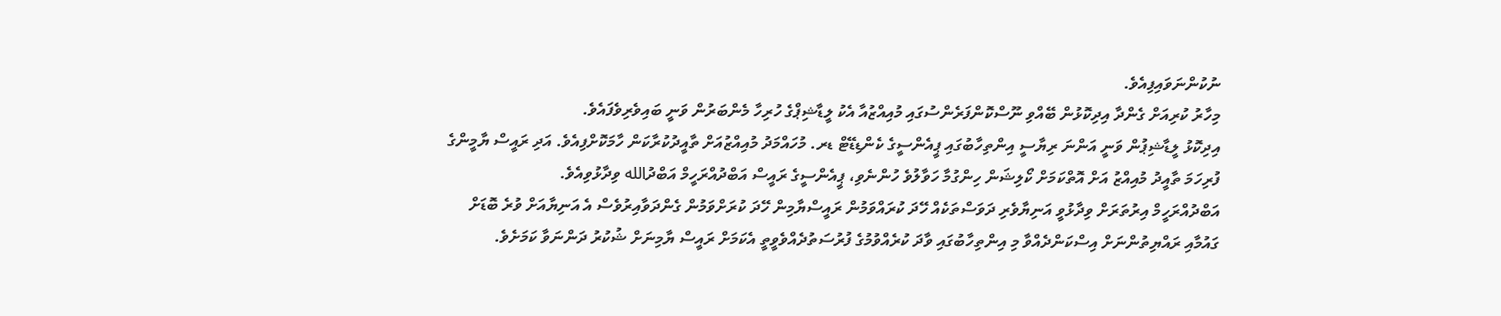ނުކުންނަވައިފިއެވެ.
މިހާރު ކުރިއަށް ގެންދާ އިދިކޮޅުން ބޭއްވި ނޫސްކޮންފަރެންސުގައި މުއިއްޒުއާ އެކު ލީޑާޝިޕްގެ ހުރިހާ މެންބަރުން ވަނީ ބައިވެރިވެފައެވެ.
އިދިކޮޅު ލީޑާޝިޕުން ވަނީ އަންނަ ރިޔާސީ އިންތިހާބުގައި ޕީއެންސީގެ ކެންޑިޑޭޓް ޑރ. މުހައްމަދު މުއިއްޒުއަށް ތާއީދުކުރާކަން ހާމަކޮށްފިއެވެ. އަދި ރައީސް ޔާމީންގެ ފުރިހަމަ ތާއީދު މުއިއްޒު އަށް އޮތްކަމަށް ކޯލިޝަން ހިންގުމާ ހަވާލުވެ ހުންނެވި، ޕީއެންސީގެ ރައީސް އަބްދުއްރަހީމް އަބްދުالله ވިދާޅުވިއެވެ.
އަބްދުއްރަހީމް އިރުތަރަށް ވިދާޅުވީ އަނިޔާވެރި ދަވަސްތަކެއް ހޭދަ ކުރައްވަމުން ރައީސްޔާމިން ހޭދަ ކުރަށްވަމުން ގެންދަވާއިރުވެސް އެ އަނިޔާއަށް ވުރެ ބޮޑަށް ގައުމާއި ރައްޔިތުންނަށް އިސްކަންދެއްވާ މި އިންތިހާބުގައި ވާދަ ކުރެއްވުމުގެ ފުރުސަތުދެއްވެވީތީ އެކަމަށް ރައީސް ޔާމިނަށް ޝުކުރު ދަންނަވާ ކަމަށެވެ.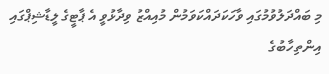މި ބައްދަލުވުމުގައި ވާހަކަދައްކަވަމުން މުއިއްޒު ވިދާޅުވީ އެ ޕާޓީގެ ލީޑާޝިޕްގައި އިންތިހާބުގެ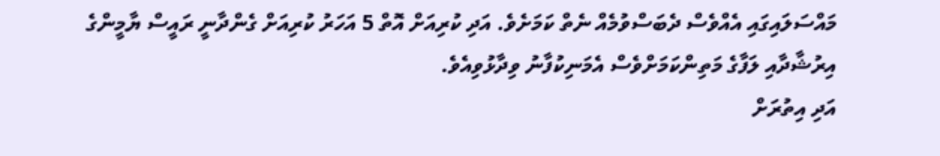މައްސަލައިގައި އެއްވެސް ދެބަސްވުމެއް ނެތް ކަމަށެވެ. އަދި ކުރިއަށް އޮތް 5 އަހަރު ކުރިއަށް ގެންދާނީ ރައީސް ޔާމީންގެ އިރުޝާދާއި ލަފާގެ މަތިންކަމަށްވެސް އެމަނިކުފާނު ވިދާޅުވިއެވެ.
އަދި އިތުރަށް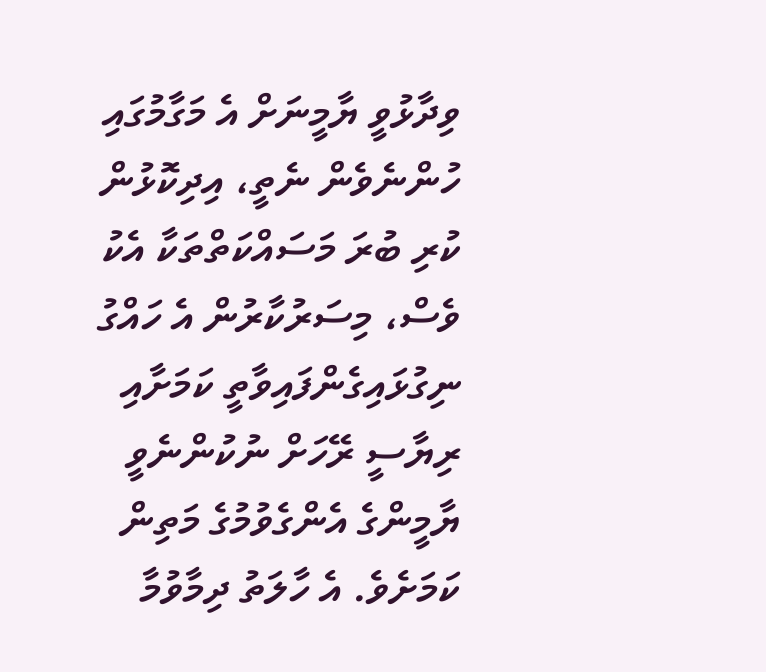ވިދާޅުވީ ޔާމީނަށް އެ މަގާމުގައި ހުންނެވެން ނެތީ، އިދިކޮޅުން ކުރި ބުރަ މަސައްކަތްތަކާ އެކު ވެސް، މިސަރުކާރުން އެ ހައްގު ނިގުޅައިގެންފައިވާތީ ކަމަށާއި ރިޔާސީ ރޭހަށް ނުކުންނެވީ ޔާމީންގެ އެންގެވުމުގެ މަތިން ކަމަށެވެ. އެ ހާލަތު ދިމާވުމާ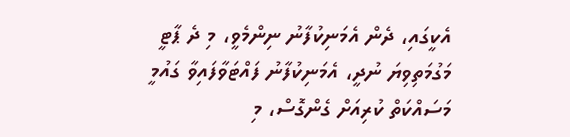އެކީގައި، ދެން އެމަނިކުފާނު ނިންމެވީ، މި ދެ ޕާޓީ މަގުމަތިވިޔަ ނުދީ، އެމަނިކުފާނު ފައްޓަވާފައިވާ ގައުމީ މަސައްކަތް ކުރިއަށް ގެންގޮސް، މި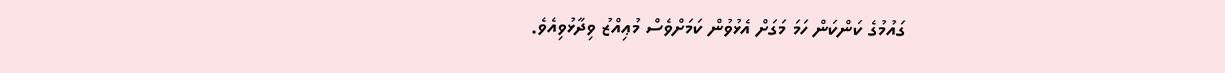ގައުމުގެ ކަންކަން ހަމަ މަގަށް އެޅުވުން ކަމަށްވެސް މުޢިއްޒު ވިދާޅުވިއެވެ.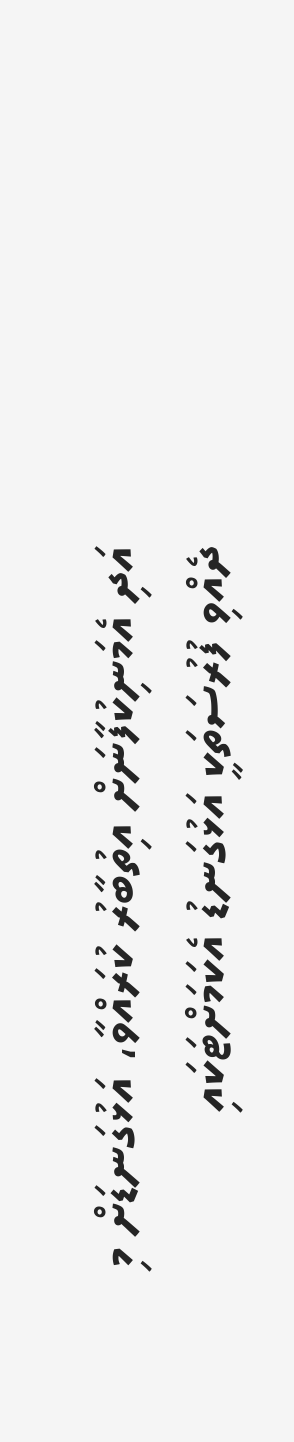އަދި އެމަނިކުފާނަށް އިތުބާރު ކުރައްވާ، އަޅުގަނޑަށް މި ދެއްވި ފުރުސަތަކީ އަޅުގަނޑު އެކަމަށްޓަކައި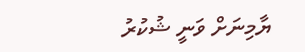ޔާމިނަށް ވަނީ ޝުކުރު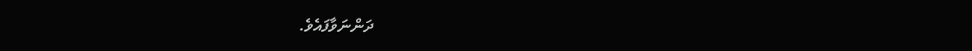ދަންނަވާފައެވެ.